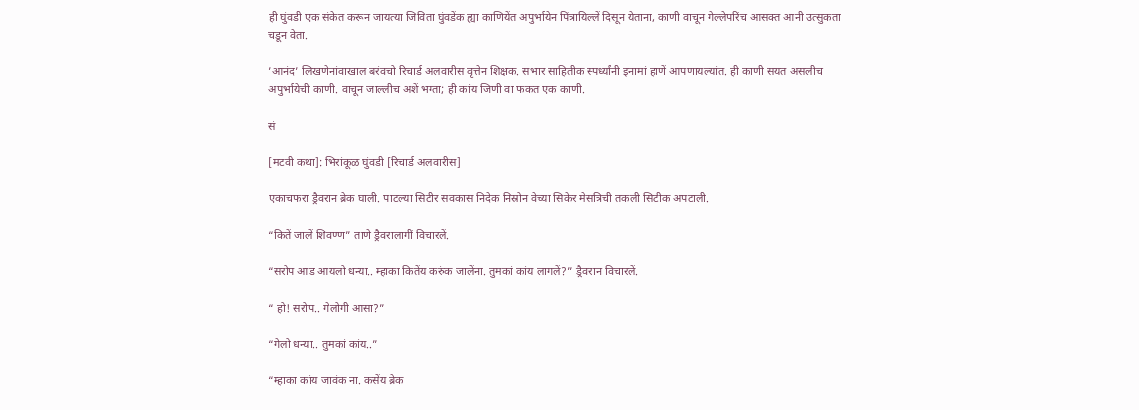ही घुंवडी एक संकेत करून जायत्या जिविता घुंवडेंक ह्या काणियेंत अपुर्भायेन पिंत्रायिल्लें दिसून येताना, काणी वाचून गेल्लेपरिंच आसक्त आनी उत्सुकता चडून वेता.

’आनंद’ लिखणेनांवाखाल बरंवचो रिचार्ड अलवारीस वृत्तेन शिक्षक. सभार साहितीक स्पर्ध्यांनी इनामां हाणें आपणायल्यांत. ही काणी सयत असलीच अपुर्भायेची काणी. वाचून जाल्लीच अशें भग्ता; ही कांय जिणी वा फकत एक काणी.

सं

[मटवी कथा]: भिरांकूळ घुंवडी [रिचार्ड अलवारीस]

एकाचफरा ड्रैवरान ब्रेक घाली. पाटल्या सिटीर सवकास निदेक निस्रोन वेच्या सिकेर मेसत्रिची तकली सिटीक अपटाली.

“कितें जालें शिवण्ण” ताणे ड्रैवरालागीं विचारलें.

“सरोप आड आयलो धन्या.. म्हाका कितेंय करुंक जालेंना. तुमकां कांय लागलें?” ड्रैवरान विचारलें.

“ हो! सरोप.. गेलोगी आसा?”

“गेलो धन्या.. तुमकां कांय..”

“म्हाका कांय जावंक ना. कसेंय ब्रेक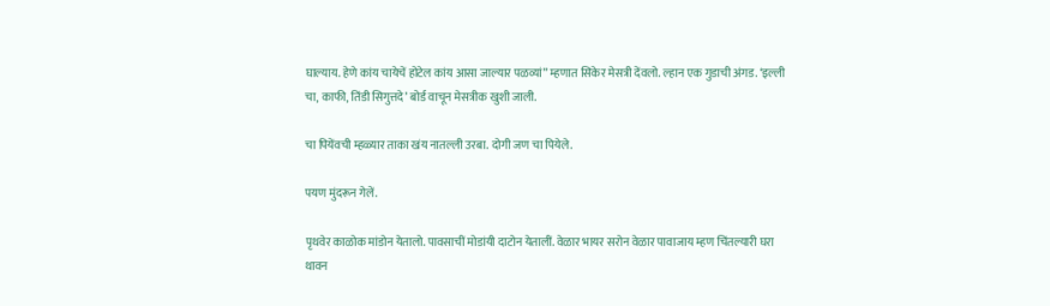घाल्याय. हेणे कांय चायेचें होटेल कांय आसा जाल्यार पळव्यां” म्हणात सिकेर मेसत्री देंवलो. ल्हान एक गुडाची अंगड. ‘इल्ली चा, काफी, तिंडी सिगुत्तदे’ बोर्ड वाचून मेसत्रीक खुशी जाली.

चा पियेंवची म्हळ्यार ताका खंय नातल्ली उरबा. दोगी जण चा पियेले.

पयण मुंदरून गेलें.

पृथवेर काळोक मांडोन येतालो. पावसाचीं मोडांयी दाटोन येतालीं. वेळार भायर सरोन वेळार पावाजाय म्हण चिंतल्यारी घरा थावन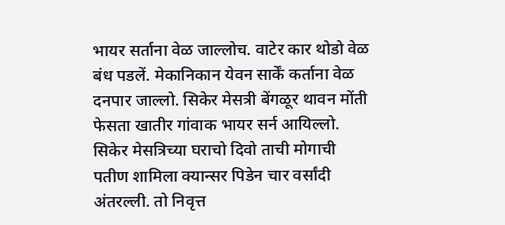भायर सर्ताना वेळ जाल्लोच. वाटेर कार थोडो वेळ बंध पडलें. मेकानिकान येवन सार्कें कर्ताना वेळ दनपार जाल्लो. सिकेर मेसत्री बेंगळूर थावन मोंती फेसता खातीर गांवाक भायर सर्न आयिल्लो. सिकेर मेसत्रिच्या घराचो दिवो ताची मोगाची पतीण शामिला क्यान्सर पिडेन चार वर्सांदी अंतरल्ली. तो निवृत्त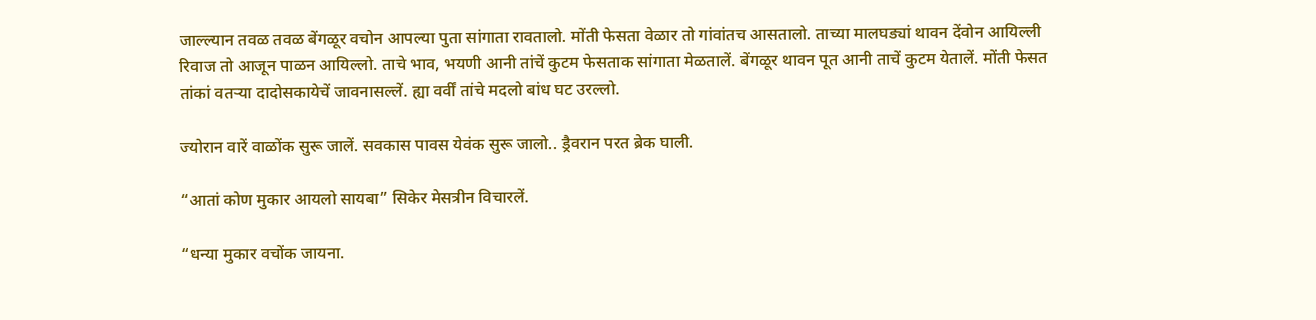जाल्ल्यान तवळ तवळ बेंगळूर वचोन आपल्या पुता सांगाता रावतालो. मोंती फेसता वेळार तो गांवांतच आसतालो. ताच्या मालघड्यां थावन देंवोन आयिल्ली रिवाज तो आजून पाळन आयिल्लो. ताचे भाव, भयणी आनी तांचें कुटम फेसताक सांगाता मेळतालें. बेंगळूर थावन पूत आनी ताचें कुटम येतालें. मोंती फेसत तांकां वतऱ्या दादोसकायेचें जावनासल्लें. ह्या वर्वीं तांचे मदलो बांध घट उरल्लो.

ज्योरान वारें वाळोंक सुरू जालें. सवकास पावस येवंक सुरू जालो.. ड्रैवरान परत ब्रेक घाली.

“आतां कोण मुकार आयलो सायबा” सिकेर मेसत्रीन विचारलें.

“धन्या मुकार वचोंक जायना.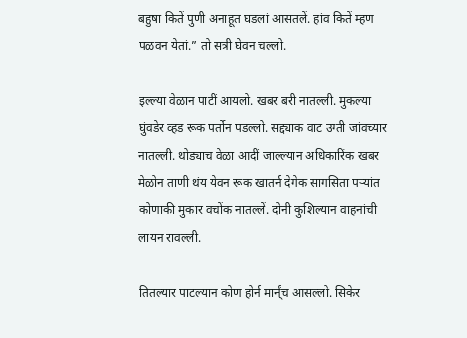बहुषा कितें पुणी अनाहूत घडलां आसतलें. हांव कितें म्हण पळवन येतां.” तो सत्री घेवन चल्लो.

इल्ल्या वेळान पाटीं आयलो. खबर बरी नातल्ली. मुकल्या घुंवडेर व्हड रूक पर्तोन पडल्लो. सद्द्याक वाट उग्ती जांवच्यार नातल्ली. थोड्याच वेळा आदीं जाल्ल्यान अधिकारिंक खबर मेळोन ताणी थंय येवन रूक खातर्न देगेक सागसिता पऱ्यांत कोणाकी मुकार वचोंक नातल्लें. दोनी कुशिल्यान वाहनांची लायन रावल्ली.

तितल्यार पाटल्यान कोण होर्न मार्न्ंच आसल्लो. सिकेर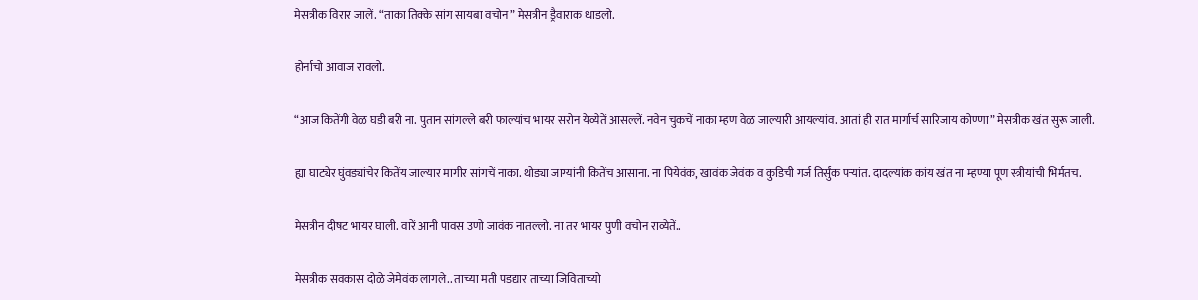मेसत्रीक विरार जालें. “ताका तिक्के सांग सायबा वचोन” मेसत्रीन ड्रैवाराक धाडलो.

होर्नाचो आवाज रावलो.

“आज कितेंगी वेळ घडी बरी ना. पुतान सांगल्ले बरी फाल्यांच भायर सरोन येव्येतें आसल्लें. नवेन चुकचें नाका म्हण वेळ जाल्यारी आयल्यांव. आतां ही रात मार्गार्च सारिजाय कोण्णा” मेसत्रीक खंत सुरू जाली.

ह्या घाट्येर घुंवड्यांचेर कितेंय जाल्यार मागीर सांगचें नाका. थोड्या जाग्यांनी कितेंच आसाना. ना पियेवंक, खावंक जेवंक व कुडिची गर्ज तिर्सुंक पऱ्यांत. दादल्यांक कांय खंत ना म्हण्या पूण स्त्रीयांची भिर्मतच.

मेसत्रीन दीषट भायर घाली. वारें आनी पावस उणो जावंक नातल्लो. ना तर भायर पुणी वचोन राव्येतें..

मेसत्रीक सवकास दोळे जेमेवंक लागले.. ताच्या मती पडद्यार ताच्या जिविताच्यो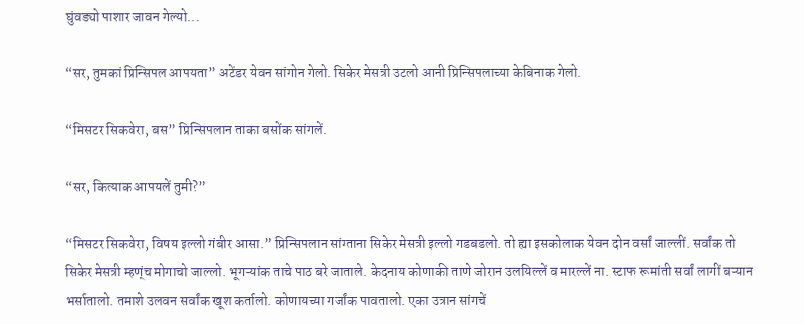घुंवड्यो पाशार जावन गेल्यो...

“सर, तुमकां प्रिन्सिपल आपयता” अटेंडर येवन सांगोन गेलो. सिकेर मेसत्री उटलो आनी प्रिन्सिपलाच्या केबिनाक गेलो.

“मिसटर सिकवेरा, बस” प्रिन्सिपलान ताका बसोंक सांगलें.

“सर, कित्याक आपयलें तुमी?”

“मिसटर सिकवेरा, विषय इल्लो गंबीर आसा.” प्रिन्सिपलान सांग्ताना सिकेर मेसत्री इल्लो गडबडलो. तो ह्या इसकोलाक येवन दोन वर्सां जाल्लीं. सर्वांक तो सिकेर मेसत्री म्हण्ंच मोगाचो जाल्लो. भूगऱ्यांक ताचे पाठ बरे जाताले. केदनाय कोणाकी ताणे जोरान उलयिल्लें व मारल्लें ना. स्टाफ रूमांती सर्वां लागीं बऱ्यान भर्सातालो. तमाशे उलवन सर्वांक खूश कर्तालो. कोणायच्या गर्जांक पावतालो. एका उत्रान सांगचें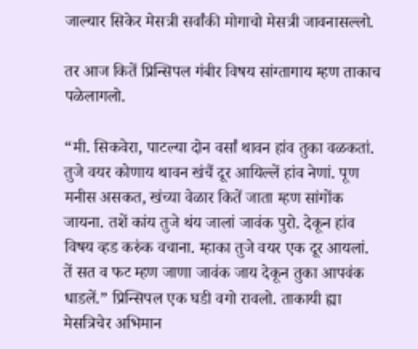जाल्यार सिकेर मेसत्री सर्वांकी मोगाचो मेसत्री जावनासल्लो.

तर आज कितें प्रिन्सिपल गंबीर विषय सांग्तागाय म्हण ताकाच पळेलागलो.

“मी. सिकवेरा, पाटल्या दोन वर्सां थावन हांव तुका वळकतां. तुजे वयर कोणाय थावन खंचैं दूर आयिल्लें हांव नेणां. पूण मनीस असकत, खंच्या वेळार कितें जाता म्हण सांगोंक जायना. तशें कांय तुजे थंय जालां जावंक पुरो. देकून हांव विषय व्हड करुंक वचाना. म्हाका तुजे वयर एक दूर आयलां. तें सत व फट म्हण जाणा जावंक जाय देकून तुका आपवंक धाडलें.” प्रिन्सिपल एक घडी वगो रावलो. ताकायी ह्या मेसत्रिचेर अभिमान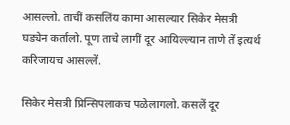आसल्लो. ताचीं कसलिंय कामा आसल्यार सिकेर मेसत्री घड्येन कर्तालो. पूण ताचे लागीं दूर आयिल्ल्यान ताणे तें इत्यर्थ करिजायच आसल्लें.

सिकेर मेसत्री प्रिन्सिपलाकच पळेलागलो. कसलें दूर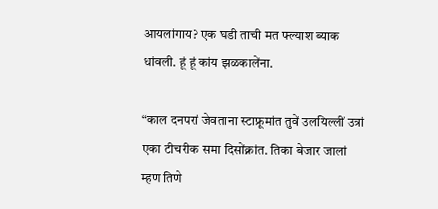आयलांगाय? एक घडी ताची मत फ्ल्याश ब्याक धांवली. हूं हूं कांय झळकालेंना.

“काल दनपरां जेवताना स्टाफ्रूमांत तुवें उलयिल्लीं उत्रां एका टीचरीक समा दिसोंक्नांत. तिका बेजार जालां म्हण तिणे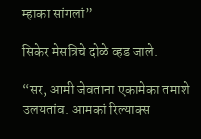म्हाका सांगलां”

सिकेर मेसत्रिचे दोळे व्हड जाले.

“सर, आमी जेवताना एकामेका तमाशे उलयतांव. आमकां रिल्याक्स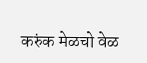करुंक मेळचो वेळ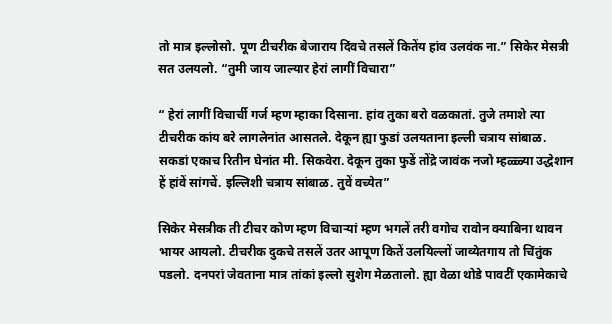तो मात्र इल्लोसो. पूण टीचरीक बेजाराय दिंवचे तसलें कितेंय हांव उलवंक ना.” सिकेर मेसत्री सत उलयलो. “तुमी जाय जाल्यार हेरां लागीं विचारा”

“ हेरां लागीं विचार्ची गर्ज म्हण म्हाका दिसाना. हांव तुका बरो वळकातां. तुजे तमाशे त्या टीचरीक कांय बरे लागलेनांत आसतले. देकून ह्या फुडां उलयताना इल्ली चत्राय सांबाळ. सकडां एकाच रितीन घेनांत मी. सिकवेरा. देकून तुका फुडें तोंद्रे जावंक नजो म्हळ्ळ्या उद्धेशान हें हांवें सांगचें. इल्लिशी चत्राय सांबाळ. तुवें वच्येत”

सिकेर मेसत्रीक ती टीचर कोण म्हण विचाऱ्यां म्हण भगलें तरी वगोच रावोन क्याबिना थावन भायर आयलो. टीचरीक दुकचे तसलें उतर आपूण कितें उलयिल्लों जाव्येतगाय तो चिंतुंक पडलो. दनपरां जेवताना मात्र तांकां इल्लो सुशेग मेळतालो. ह्या वेळा थोडे पावटीं एकामेकाचे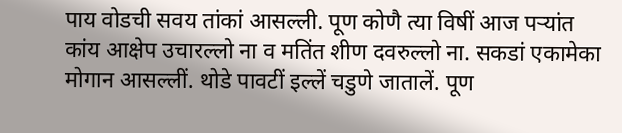पाय वोडची सवय तांकां आसल्ली. पूण कोणै त्या विषीं आज पऱ्यांत कांय आक्षेप उचारल्लो ना व मतिंत शीण दवरुल्लो ना. सकडां एकामेका मोगान आसल्लीं. थोडे पावटीं इल्लें चडुणे जातालें. पूण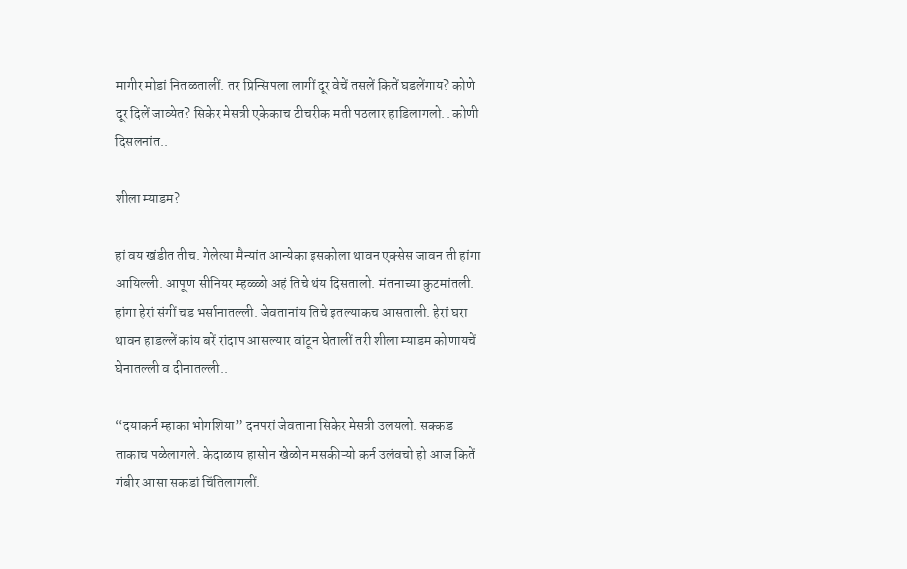मागीर मोडां नितळतालीं. तर प्रिन्सिपला लागीं दूर वेचें तसलें कितें घडलेंगाय? कोणे दूर दिलें जाव्येत? सिकेर मेसत्री एकेकाच टीचरीक मती पठलार हाडिलागलो.. कोणी दिसलनांत..

शीला म्याडम?

हां वय खंडीत तीच. गेलेत्या मैन्यांत आन्येका इसकोला थावन एक्सेस जावन ती हांगा आयिल्ली. आपूण सीनियर म्हळ्ळो अहं तिचे थंय दिसतालो. मंतनाच्या कुटमांतली. हांगा हेरां संगीं चड भर्सानातल्ली. जेवतानांय तिचे इतल्याकच आसताली. हेरां घरा थावन हाडल्लें कांय बरें रांदाप आसल्यार वांटून घेतालीं तरी शीला म्याडम कोणायचें घेनातल्ली व दीनातल्ली..

“दयाकर्न म्हाका भोगशिया” दनपरां जेवताना सिकेर मेसत्री उलयलो. सक्कड ताकाच पळेलागले. केदाळाय हासोन खेळोन मसकीऱ्यो कर्न उलंवचो हो आज कितें गंबीर आसा सकडां चिंतिलागलीं.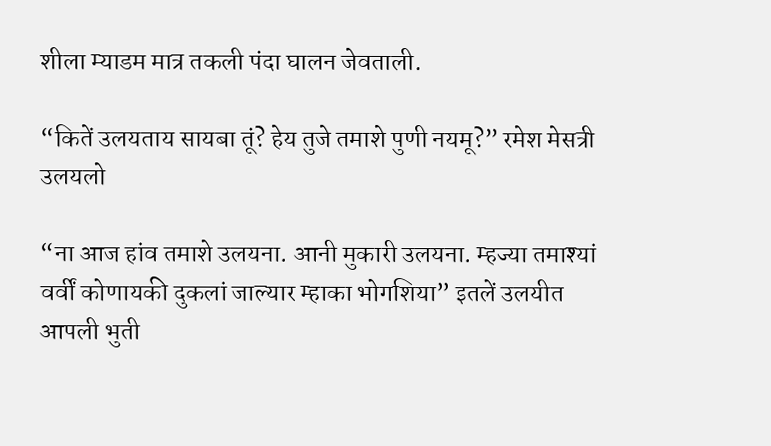शीला म्याडम मात्र तकली पंदा घालन जेवताली.

“कितें उलयताय सायबा तूं? हेय तुजे तमाशे पुणी नयमू?” रमेश मेसत्री उलयलो

“ना आज हांव तमाशे उलयना. आनी मुकारी उलयना. म्हज्या तमाश्यां वर्वीं कोणायकी दुकलां जाल्यार म्हाका भोगशिया” इतलें उलयीत आपली भुती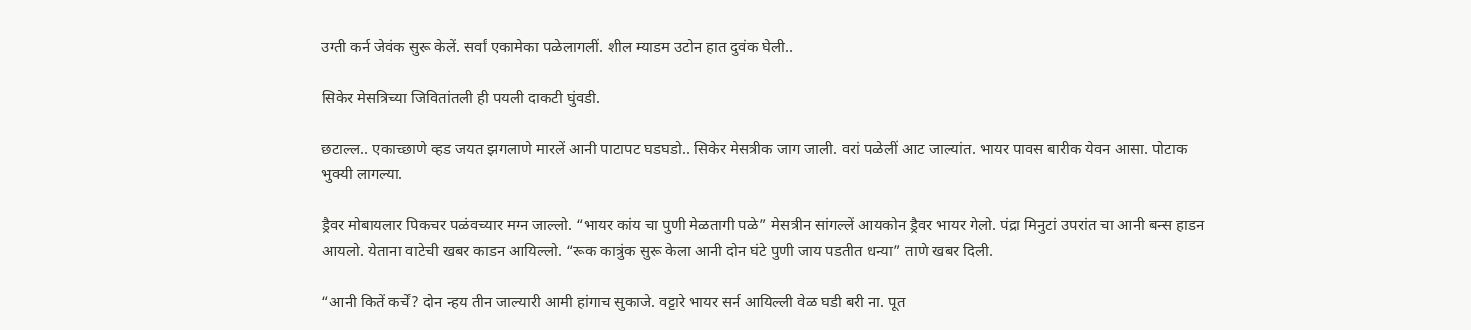उग्ती कर्न जेवंक सुरू केलें. सर्वां एकामेका पळेलागलीं. शील म्याडम उटोन हात दुवंक घेली..

सिकेर मेसत्रिच्या जिवितांतली ही पयली दाकटी घुंवडी.

छटाल्ल.. एकाच्छाणे व्हड जयत झगलाणे मारलें आनी पाटापट घडघडो.. सिकेर मेसत्रीक जाग जाली. वरां पळेलीं आट जाल्यांत. भायर पावस बारीक येवन आसा. पोटाक भुक्यी लागल्या.

ड्रैवर मोबायलार पिकचर पळंवच्यार मग्न जाल्लो. “भायर कांय चा पुणी मेळतागी पळे” मेसत्रीन सांगल्लें आयकोन ड्रैवर भायर गेलो. पंद्रा मिनुटां उपरांत चा आनी बन्स हाडन आयलो. येताना वाटेची खबर काडन आयिल्लो. “रूक कात्रुंक सुरू केला आनी दोन घंटे पुणी जाय पडतीत धन्या” ताणे खबर दिली.

“आनी कितें कर्चें? दोन न्हय तीन जाल्यारी आमी हांगाच सुकाजे. वट्टारे भायर सर्न आयिल्ली वेळ घडी बरी ना. पूत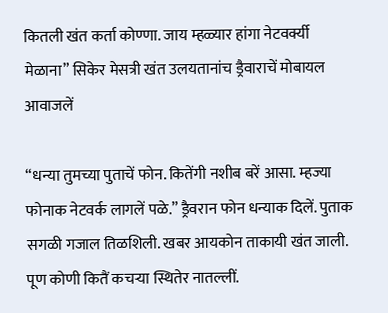कितली खंत कर्ता कोण्णा. जाय म्हळ्यार हांगा नेटवर्क्यी मेळाना” सिकेर मेसत्री खंत उलयतानांच ड्रैवाराचें मोबायल आवाजलें

“धन्या तुमच्या पुताचें फोन. कितेंगी नशीब बरें आसा. म्हज्या फोनाक नेटवर्क लागलें पळे.” ड्रैवरान फोन धन्याक दिलें. पुताक सगळी गजाल तिळशिली. खबर आयकोन ताकायी खंत जाली. पूण कोणी कितैं कचऱ्या स्थितेर नातल्लीं.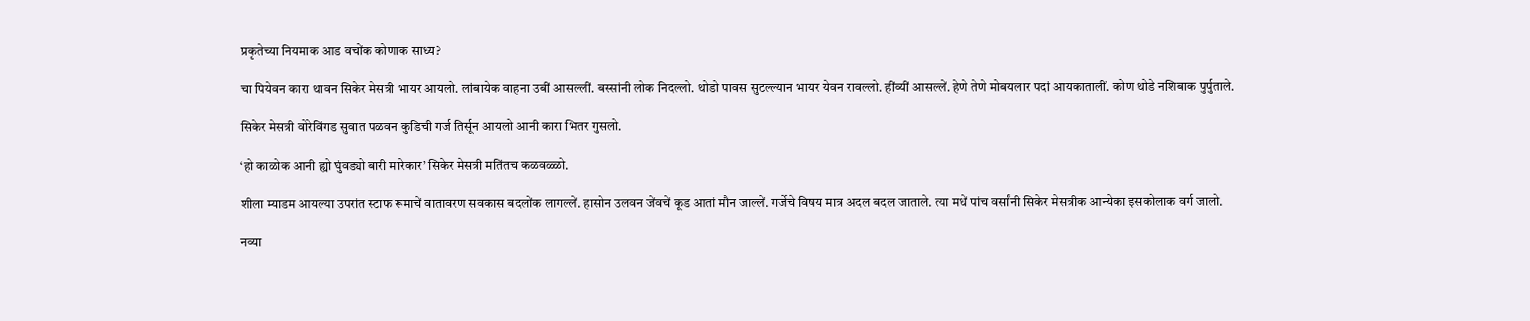प्रकृतेच्या नियमाक आड वचोंक कोणाक साध्य?

चा पियेवन कारा थावन सिकेर मेसत्री भायर आयलो. लांबायेक वाहना उबीं आसल्लीं. बस्सांनी लोक निदल्लो. थोडो पावस सुटल्ल्यान भायर येवन रावल्लो. हींव्यीं आसल्लें. हेणे तेणे मोबयलार पदां आयकातालीं. कोण थोडे नशिबाक पुर्पुताले.

सिकेर मेसत्री वोरेविंगड सुवात पळवन कुडिची गर्ज तिर्सून आयलो आनी कारा भितर गुसलो.

‘हो काळोक आनी ह्यो घुंवड्यो बारी मारेकार’ सिकेर मेसत्री मतिंतच कळवळ्ळो.

शीला म्याडम आयल्या उपरांत स्टाफ रूमाचें वातावरण सवकास बदलोंक लागल्लें. हासोन उलवन जेंवचें कूड आतां मौन जाल्लें. गर्जेचे विषय मात्र अदल बदल जाताले. त्या मधें पांच वर्सांनी सिकेर मेसत्रीक आन्येका इसकोलाक वर्ग जालो.

नव्या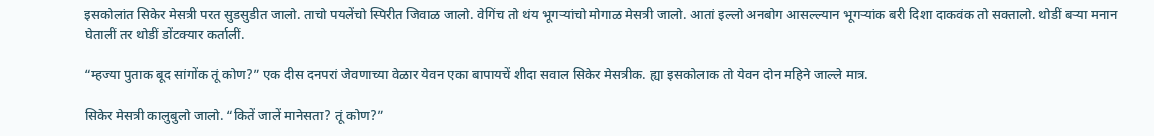इसकोलांत सिकेर मेसत्री परत सुडसुडीत जालो. ताचो पयलेंचो स्पिरीत जिवाळ जालो. वेगिंच तो थंय भूगऱ्यांचो मोगाळ मेसत्री जालो. आतां इल्लो अनबोग आसल्ल्यान भूगऱ्यांक बरी दिशा दाकवंक तो सक्तालो. थोडीं बऱ्या मनान घेतालीं तर थोडीं डोंटक्यार कर्तालीं.

“म्हज्या पुताक बूद सांगोंक तूं कोण?” एक दीस दनपरां जेवणाच्या वेळार येवन एका बापायचें शीदा सवाल सिकेर मेसत्रीक. ह्या इसकोलाक तो येवन दोन महिने जाल्ले मात्र.

सिकेर मेसत्री कालुबुलो जालो. “कितें जालें मानेसता? तूं कोण?”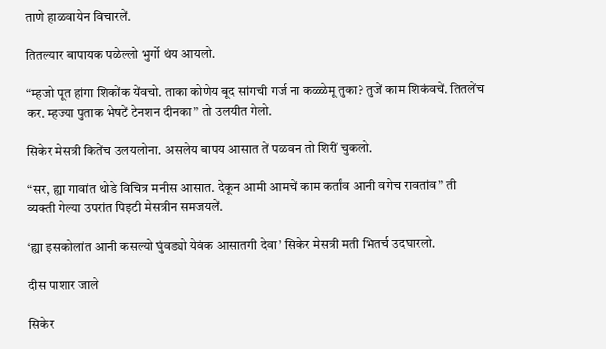ताणे हाळवायेन विचारलें.

तितल्यार बापायक पळेल्लो भुर्गो थंय आयलो.

“म्हजो पूत हांगा शिकोंक येंवचो. ताका कोणेय बूद सांगची गर्ज ना कळ्ळेमू तुका? तुजें काम शिकंवचें. तितलेंच कर. म्हज्या पुताक भेषटें टेनशन दीनका” तो उलयीत गेलो.

सिकेर मेसत्री कितेंच उलयलोना. असलेय बापय आसात तें पळवन तो शिरीं चुकलो.

“सर, ह्या गावांत थोडे विचित्र मनीस आसात. देकून आमी आमचें काम कर्तांव आनी वगेच रावतांव” ती व्यक्ती गेल्या उपरांत पिइटी मेसत्रीन समजयलें.

‘ह्या इसकोलांत आनी कसल्यो घुंवड्यो येवंक आसातगी देवा’ सिकेर मेसत्री मती भितर्च उदघारलो.

दीस पाशार जाले

सिकेर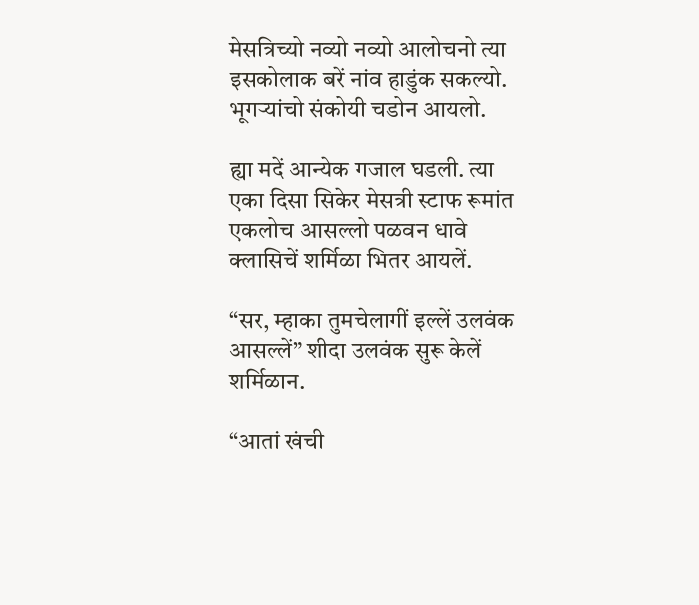मेसत्रिच्यो नव्यो नव्यो आलोचनो त्या इसकोलाक बरें नांव हाडुंक सकल्यो. भूगऱ्यांचो संकोयी चडोन आयलो.

ह्या मदें आन्येक गजाल घडली. त्या एका दिसा सिकेर मेसत्री स्टाफ रूमांत एकलोच आसल्लो पळवन धावे क्लासिचें शर्मिळा भितर आयलें.

“सर, म्हाका तुमचेलागीं इल्लें उलवंक आसल्लें” शीदा उलवंक सुरू केलें शर्मिळान.

“आतां खंची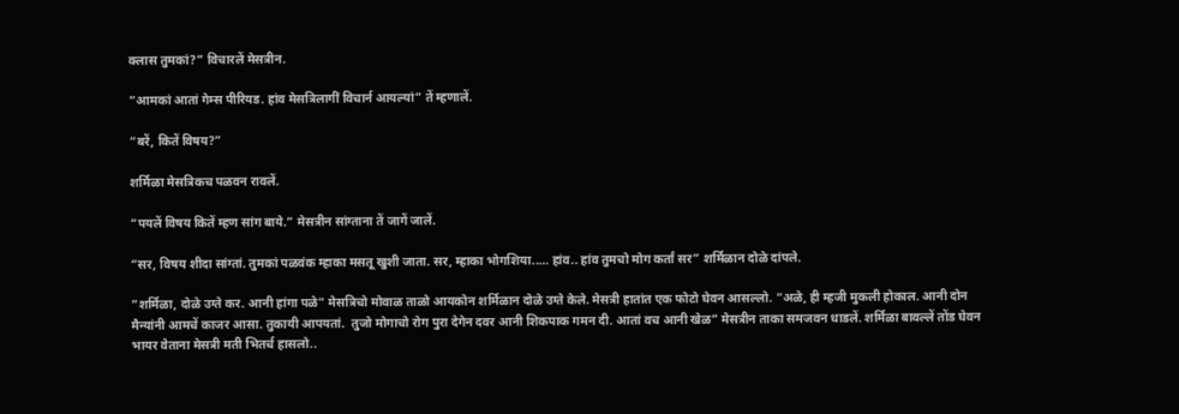क्लास तुमकां?” विचारलें मेसत्रीन.

“आमकां आतां गेम्स पीरियड. हांव मेसत्रिलागीं विचार्न आयल्यां” तें म्हणालें.

“बरें, कितें विषय?”

शर्मिळा मेसत्रिकच पळवन रावलें.

“पयलें विषय कितें म्हण सांग बाये.” मेसत्रीन सांग्ताना तें जागें जालें.

“सर, विषय शीदा सांग्तां. तुमकां पळवंक म्हाका मसतू खुशी जाता. सर, म्हाका भोगशिया..… हांव.. हांव तुमचो मोग कर्तां सर” शर्मिळान दोळे दांपले.

“शर्मिळा, दोळे उग्ते कर. आनी हांगा पळे” मेसत्रिचो मोवाळ ताळो आयकोन शर्मिळान दोळे उग्ते केले. मेसत्री हातांत एक फोटो घेवन आसल्लो. “अळे, ही म्हजी मुकली होकाल. आनी दोन मैन्यांनी आमचें काजर आसा. तुकायी आपयतां.  तुजो मोगाचो रोग पुरा देगेन दवर आनी शिकपाक गमन दी. आतां वच आनी खेळ” मेसत्रीन ताका समजवन धाडलें. शर्मिळा बावल्लें तोंड घेवन भायर वेताना मेसत्री मती भितर्च हासलो..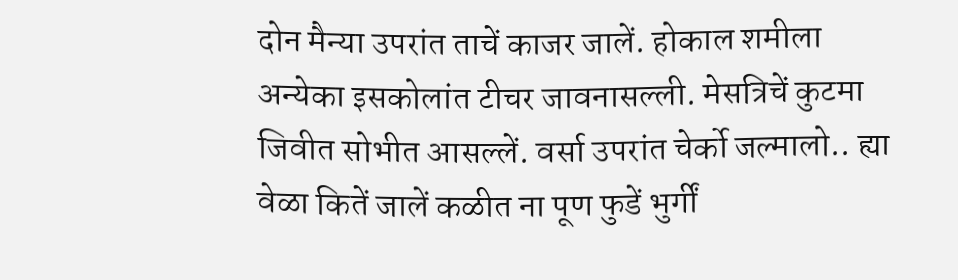दोन मैन्या उपरांत ताचें काजर जालें. होकाल शमीला अन्येका इसकोलांत टीचर जावनासल्ली. मेसत्रिचें कुटमा जिवीत सोभीत आसल्लें. वर्सा उपरांत चेर्को जल्मालो.. ह्या वेळा कितें जालें कळीत ना पूण फुडें भुर्गीं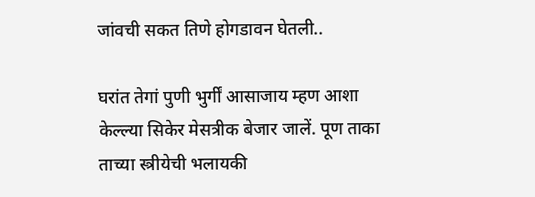जांवची सकत तिणे होगडावन घेतली..

घरांत तेगां पुणी भुर्गीं आसाजाय म्हण आशा केल्ल्या सिकेर मेसत्रीक बेजार जालें. पूण ताका ताच्या स्त्रीयेची भलायकी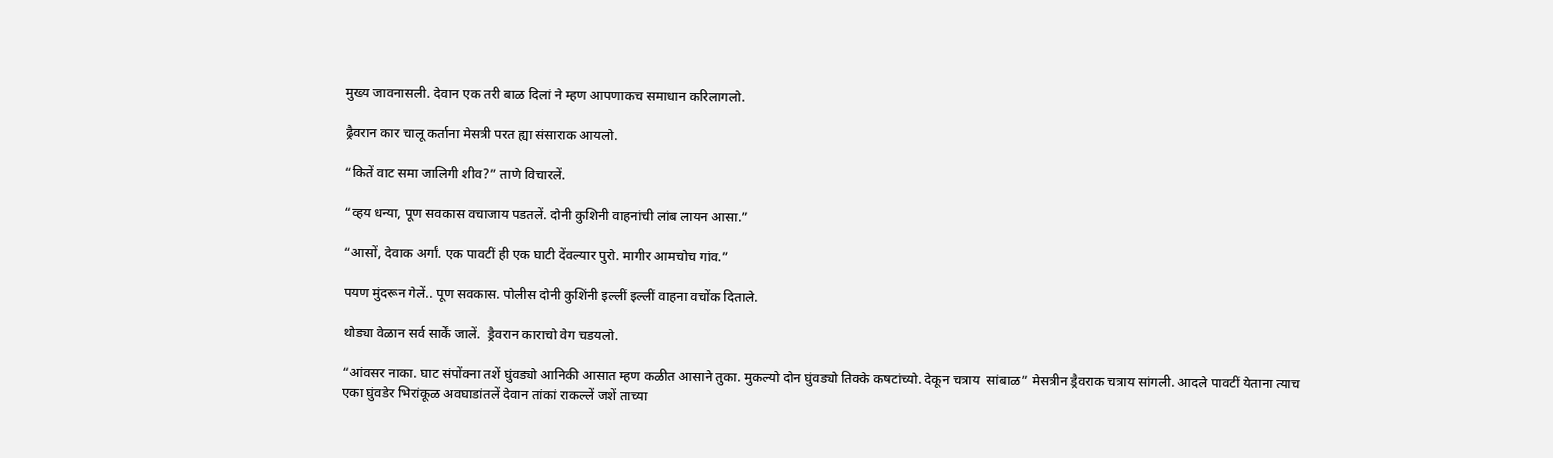मुख्य जावनासली. देवान एक तरी बाळ दिलां ने म्हण आपणाकच समाधान करिलागलो.

ढ्रैवरान कार चालू कर्ताना मेसत्री परत ह्या संसाराक आयलो.

“कितें वाट समा जालिगी शीव?” ताणे विचारलें.

“व्हय धन्या, पूण सवकास वचाजाय पडतलें. दोनी कुशिनी वाहनांची लांब लायन आसा.”

“आसों, देवाक अर्गां. एक पावटीं ही एक घाटी देंवल्यार पुरो. मागीर आमचोच गांव.”

पयण मुंदरून गेलें.. पूण सवकास. पोलीस दोनी कुशिंनी इल्लीं इल्लीं वाहना वचोंक दिताले.

थोड्या वेळान सर्व सार्कें जालें.  ड्रैवरान काराचो वेग चडयलो.

“आंवसर नाका. घाट संपोंक्ना तशें घुंवड्यो आनिकी आसात म्हण कळीत आसाने तुका. मुकल्यो दोन घुंवड्यो तिक्के कषटांच्यो. देकून चत्राय  सांबाळ” मेसत्रीन ड्रैवराक चत्राय सांगली. आदले पावटीं येताना त्याच एका घुंवडेर भिरांकूळ अवघाडांतलें देवान तांकां राकल्लें जशें ताच्या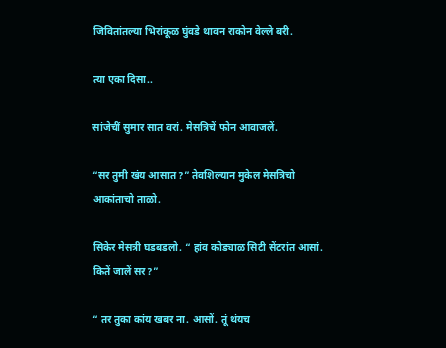जिवितांतल्या भिरांकूळ घुंवडे थावन राकोन वेल्ले बरी.

त्या एका दिसा..

सांजेचीं सुमार सात वरां. मेसत्रिचें फोन आवाजलें.

“सर तुमी खंय आसात?” तेवशिल्यान मुकेल मेसत्रिचो आकांताचो ताळो.

सिकेर मेसत्री घडबडलो. “ हांव कोड्याळ सिटी सेंटरांत आसां. कितें जालें सर?”

“ तर तुका कांय खबर ना. आसों. तूं थंयच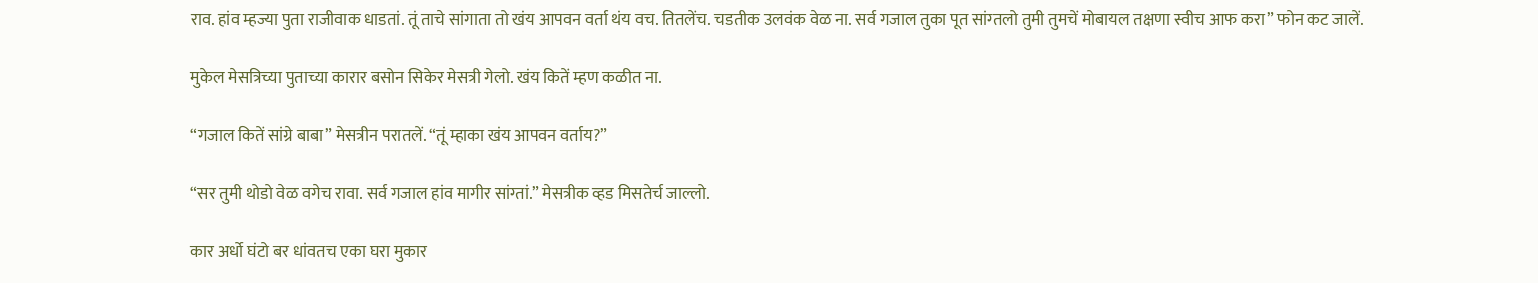राव. हांव म्हज्या पुता राजीवाक धाडतां. तूं ताचे सांगाता तो खंय आपवन वर्ता थंय वच. तितलेंच. चडतीक उलवंक वेळ ना. सर्व गजाल तुका पूत सांग्तलो तुमी तुमचें मोबायल तक्षणा स्वीच आफ करा” फोन कट जालें.

मुकेल मेसत्रिच्या पुताच्या कारार बसोन सिकेर मेसत्री गेलो. खंय कितें म्हण कळीत ना.

“गजाल कितें सांग्रे बाबा” मेसत्रीन परातलें. “तूं म्हाका खंय आपवन वर्ताय?”

“सर तुमी थोडो वेळ वगेच रावा. सर्व गजाल हांव मागीर सांग्तां.” मेसत्रीक व्हड मिसतेर्च जाल्लो.

कार अर्धो घंटो बर धांवतच एका घरा मुकार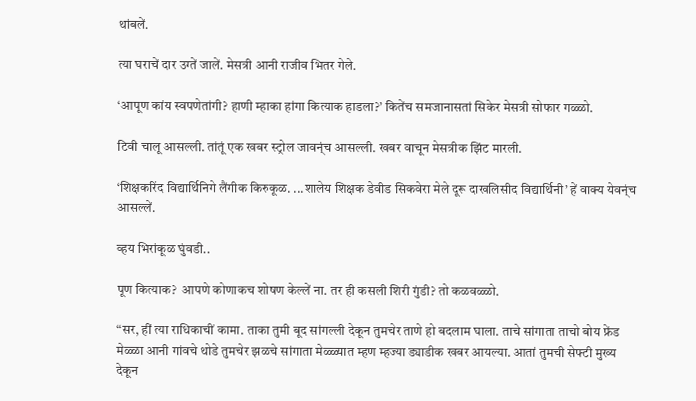थांबलें.

त्या घराचें दार उग्तें जालें. मेसत्री आनी राजीव भितर गेले.

‘आपूण कांय स्वपणेतांगी? हाणी म्हाका हांगा कित्याक हाडला?’ कितेंच समजानासतां सिकेर मेसत्री सोफार गळ्ळो.

टिवी चालू आसल्ली. तांतूं एक खबर स्ट्रोल जावन्ंच आसल्ली. खबर वाचून मेसत्रीक झिंट मारली.

‘शिक्षकरिंद विद्यार्थिनिगे लैंगीक किरुकूळ. ...शालेय शिक्षक डेवीड सिकवेरा मेले दूरू दाखलिसीद विद्यार्थिनी’ हें वाक्य येवन्ंच आसल्लें.

व्हय भिरांकूळ घुंवडी..

पूण कित्याक?  आपणे कोणाकच शोषण केल्लें ना. तर ही कसली शिरी गुंडी? तो कळवळ्ळो.

“सर, हीं त्या राधिकाचीं कामा. ताका तुमी बूद सांगल्ली देकून तुमचेर ताणे हो बदलाम घाला. ताचे सांगाता ताचो बोय फ्रेंड मेळ्ळा आनी गांवचे थोडे तुमचेर झळचे सांगाता मेळ्ळ्यात म्हण म्हज्या ड्याडीक खबर आयल्या. आतां तुमची सेफ्टी मुख्य देकून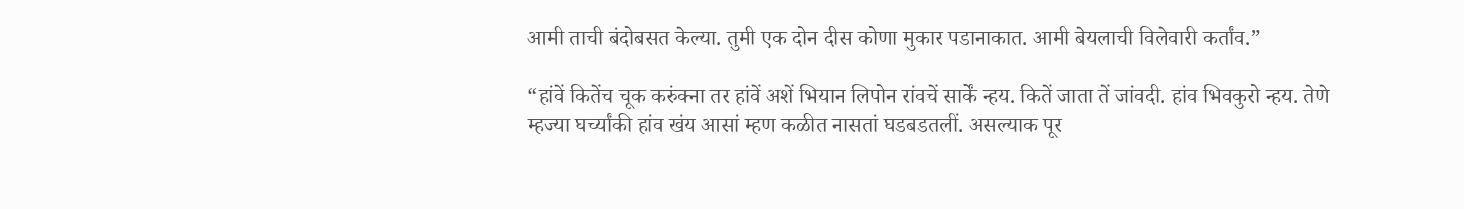आमी ताची बंदोबसत केल्या. तुमी एक दोन दीस कोणा मुकार पडानाकात. आमी बेयलाची विलेवारी कर्तांव.”

“हांवें कितेंच चूक करुंक्ना तर हांवें अशें भियान लिपोन रांवचें सार्कें न्हय. कितें जाता तें जांवदी. हांव भिवकुरो न्हय. तेणे म्हज्या घर्च्यांकी हांव खंय आसां म्हण कळीत नासतां घडबडतलीं. असल्याक पूर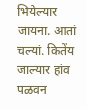भियेल्यार जायना. आतां चल्यां. कितेंय जाल्यार हांव पळवन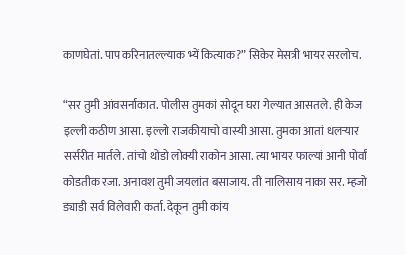काणघेतां. पाप करिनातल्ल्याक भ्यें कित्याक?” सिकेर मेसत्री भायर सरलोच.

“सर तुमी आंवसर्नाकात. पोलीस तुमकां सोदून घरा गेल्यात आसतले. ही केज इल्ली कठीण आसा. इल्लो राजकीयाचो वास्यी आसा. तुमका आतां धलऱ्यार सर्सरीत मार्तले. तांचो थोडो लोक्यी राकोन आसा. त्या भायर फाल्यां आनी पोर्वां कोडतीक रजा. अनावश तुमी जयलांत बसाजाय. ती नालिसाय नाका सर. म्हजो ड्याडी सर्व विलेवारी कर्ता. देकून तुमी कांय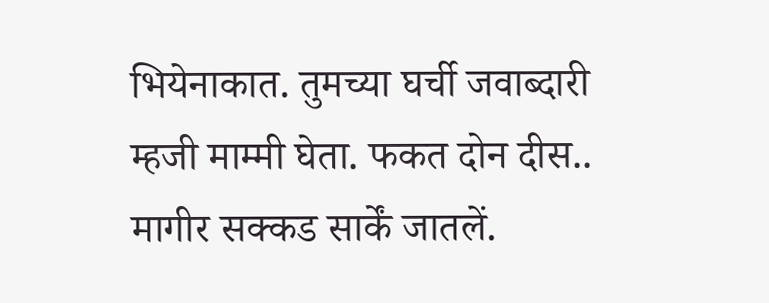भियेनाकात. तुमच्या घर्ची जवाब्दारी म्हजी माम्मी घेता. फकत दोन दीस.. मागीर सक्कड सार्कें जातलें.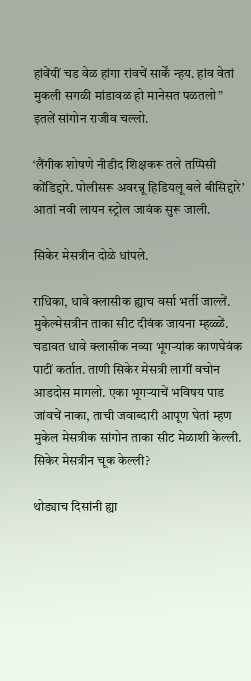हांवेंयीं चड वेळ हांगा रांवचें सार्कें न्हय. हांव वेतां मुकली सगळी मांडावळ हो मानेसत पळतलो”  इतलें सांगोन राजीव चल्लो.

‘लैंगीक शोषणे नीडीद शिक्षकरू तले तप्पिसी कोंडिद्दारे. पोलीसरू अवरन्नू हिडियलू बले बीसिद्दारे’ आतां नवी लायन स्ट्रोल जावंक सुरू जाली.

सिकेर मेसत्रीन दोळे धांपले.

राधिका, धावे क्लासीक ह्याच वर्सा भर्ती जाल्लें. मुकेल्मेसत्रीन ताका सीट दीवंक जायना म्हळ्ळें. चडावत धावे क्लासीक नव्या भूगऱ्यांक काणघेवंक पाटीं कर्तात. ताणी सिकेर मेसत्री लागीं वचोन आडदोस मागलो. एका भूगऱ्याचें भविषय पाड जांवचें नाका, ताची जवाब्दारी आपूण घेतां म्हण मुकेल मेसत्रीक सांगोन ताका सीट मेळाशी केल्ली. सिकेर मेसत्रीन चूक केल्ली?

थोड्याच दिसांनी ह्या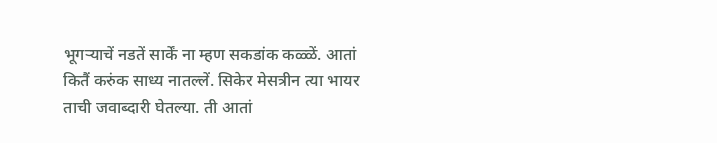भूगऱ्याचें नडतें सार्कें ना म्हण सकडांक कळ्ळें. आतां कितैं करुंक साध्य नातल्लें. सिकेर मेसत्रीन त्या भायर ताची जवाब्दारी घेतल्या. ती आतां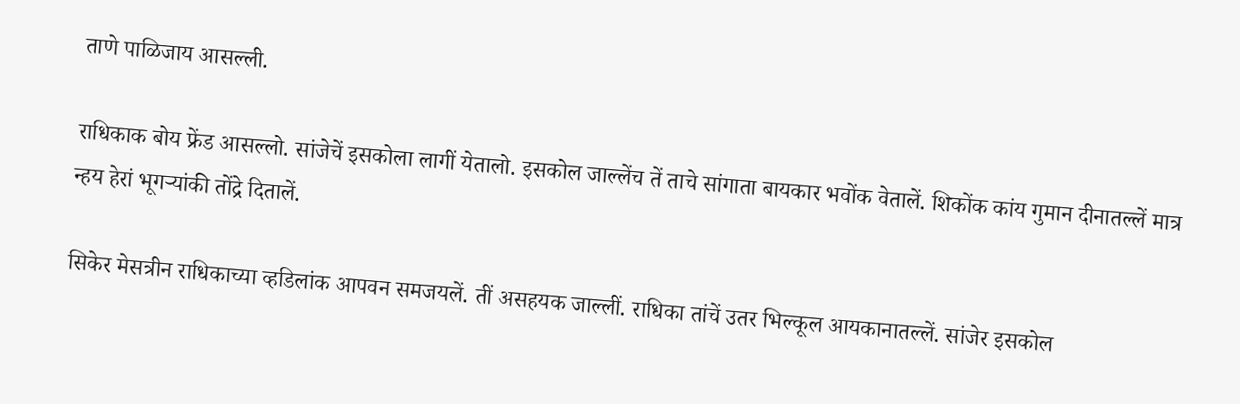ताणे पाळिजाय आसल्ली.

राधिकाक बोय फ्रेंड आसल्लो. सांजेचें इसकोला लागीं येतालो. इसकोल जाल्लेंच तें ताचे सांगाता बायकार भवोंक वेतालें. शिकोंक कांय गुमान दीनातल्लें मात्र न्हय हेरां भूगऱ्यांकी तोंद्रे दितालें.

सिकेर मेसत्रीन राधिकाच्या व्हडिलांक आपवन समजयलें. तीं असहयक जाल्लीं. राधिका तांचें उतर भिल्कूल आयकानातल्लें. सांजेर इसकोल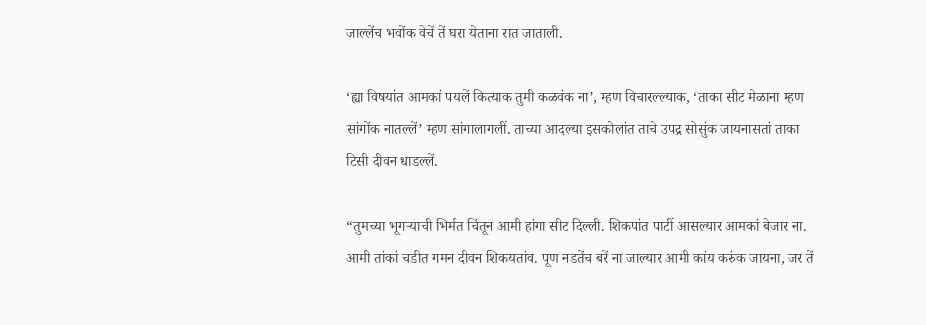जाल्लेंच भवोंक वेचें तें घरा येताना रात जाताली.

‘ह्या विषयांत आमकां पयलें कित्याक तुमी कळवंक ना’, म्हण विचारल्ल्याक, ‘ताका सीट मेळाना म्हण सांगोंक नातल्लें’ म्हण सांगालागलीं. ताच्या आदल्या इसकोलांत ताचे उपद्र सोसुंक जायनासतां ताका टिसी दीवन धाडल्लें.

“तुमच्या भूगऱ्याची भिर्मत चिंतून आमी हांगा सीट दिल्ली. शिकपांत पाटीं आसल्यार आमकां बेजार ना. आमी तांकां चडीत गमन दीवन शिकयतांव. पूण नडतेंच बरें ना जाल्यार आमी कांय करुंक जायना, जर तें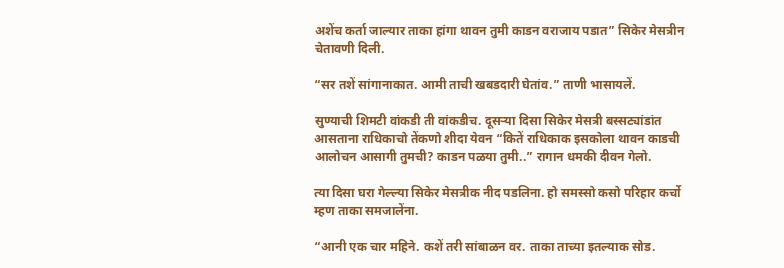अशेंच कर्ता जाल्यार ताका हांगा थावन तुमी काडन वराजाय पडात” सिकेर मेसत्रीन चेतावणी दिली.

“सर तशें सांगानाकात. आमी ताची खबडदारी घेतांव.” ताणी भासायलें.

सुण्याची शिमटी वांकडी ती वांकडीच. दूसऱ्या दिसा सिकेर मेसत्री बस्सट्यांडांत आसताना राधिकाचो तेंकणो शीदा येवन “कितें राधिकाक इसकोला थावन काडची आलोचन आसागी तुमची? काडन पळया तुमी..” रागान धमकी दीवन गेलो.

त्या दिसा घरा गेल्ल्या सिकेर मेसत्रीक नीद पडलिना. हो समस्सो कसो परिहार कर्चो म्हण ताका समजालेंना.

“आनी एक चार महिने. कशें तरी सांबाळन वर. ताका ताच्या इतल्याक सोड.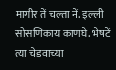मागीर तें चल्ता नें. इल्ली सोसणिकाय काणघे. भेषटें त्या चेडवाच्या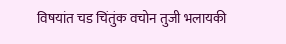विषयांत चड चिंतुंक वचोन तुजी भलायकी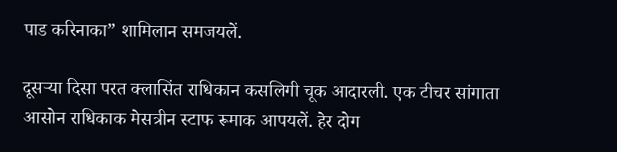पाड करिनाका” शामिलान समजयलें.

दूसऱ्या दिसा परत क्लासिंत राधिकान कसलिगी चूक आदारली. एक टीचर सांगाता आसोन राधिकाक मेसत्रीन स्टाफ रूमाक आपयलें. हेर दोग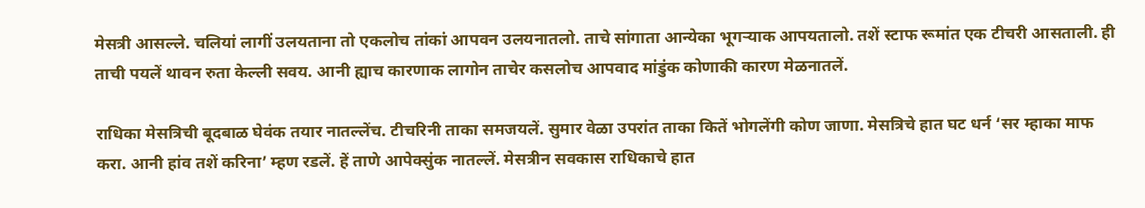मेसत्री आसल्ले. चलियां लागीं उलयताना तो एकलोच तांकां आपवन उलयनातलो. ताचे सांगाता आन्येका भूगऱ्याक आपयतालो. तशें स्टाफ रूमांत एक टीचरी आसताली. ही ताची पयलें थावन रुता केल्ली सवय. आनी ह्याच कारणाक लागोन ताचेर कसलोच आपवाद मांडुंक कोणाकी कारण मेळनातलें.

राधिका मेसत्रिची बूदबाळ घेवंक तयार नातल्लेंच. टीचरिनी ताका समजयलें. सुमार वेळा उपरांत ताका कितें भोगलेंगी कोण जाणा. मेसत्रिचे हात घट धर्न ‘सर म्हाका माफ करा. आनी हांव तशें करिना’ म्हण रडलें. हें ताणे आपेक्सुंक नातल्लें. मेसत्रीन सवकास राधिकाचे हात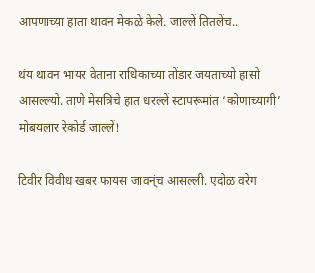आपणाच्या हाता थावन मेकळे केले. जाल्लें तितलेंच..

थंय थावन भायर वेताना राधिकाच्या तोंडार जयताच्यो हासो आसल्ल्यो. ताणे मेसत्रिचे हात धरल्लें स्टापरूमांत ‘कोणाच्यागी’ मोबयलार रेकोर्ड जाल्लें!

टिवीर विवीध खबर फायस जावन्ंच आसल्ली. एदोळ वरेग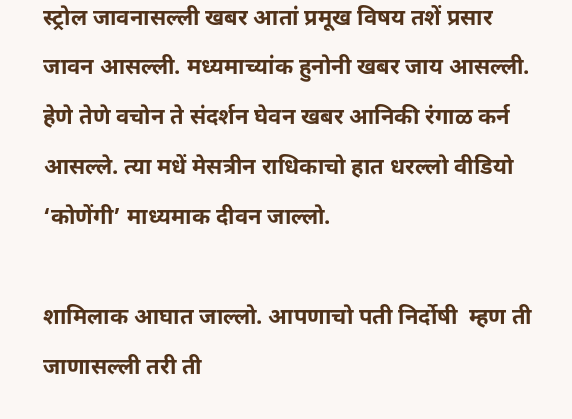स्ट्रोल जावनासल्ली खबर आतां प्रमूख विषय तशें प्रसार जावन आसल्ली. मध्यमाच्यांक हुनोनी खबर जाय आसल्ली. हेणे तेणे वचोन ते संदर्शन घेवन खबर आनिकी रंगाळ कर्न आसल्ले. त्या मधें मेसत्रीन राधिकाचो हात धरल्लो वीडियो ‘कोणेंगी’ माध्यमाक दीवन जाल्लो.

शामिलाक आघात जाल्लो. आपणाचो पती निर्दोषी  म्हण ती जाणासल्ली तरी ती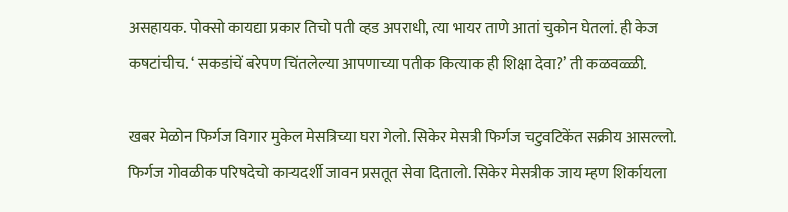असहायक. पोक्सो कायद्या प्रकार तिचो पती व्हड अपराधी, त्या भायर ताणे आतां चुकोन घेतलां. ही केज कषटांचीच. ‘ सकडांचें बरेपण चिंतलेल्या आपणाच्या पतीक कित्याक ही शिक्षा देवा?’ ती कळवळ्ळी.

खबर मेळोन फिर्गज विगार मुकेल मेसत्रिच्या घरा गेलो. सिकेर मेसत्री फिर्गज चटुवटिकेंत सक्रीय आसल्लो. फिर्गज गोवळीक परिषदेचो काऱ्यदर्शी जावन प्रसतूत सेवा दितालो. सिकेर मेसत्रीक जाय म्हण शिर्कायला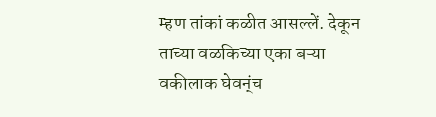म्हण तांकां कळीत आसल्लें. देकून ताच्या वळकिच्या एका बऱ्या वकीलाक घेवन्ंच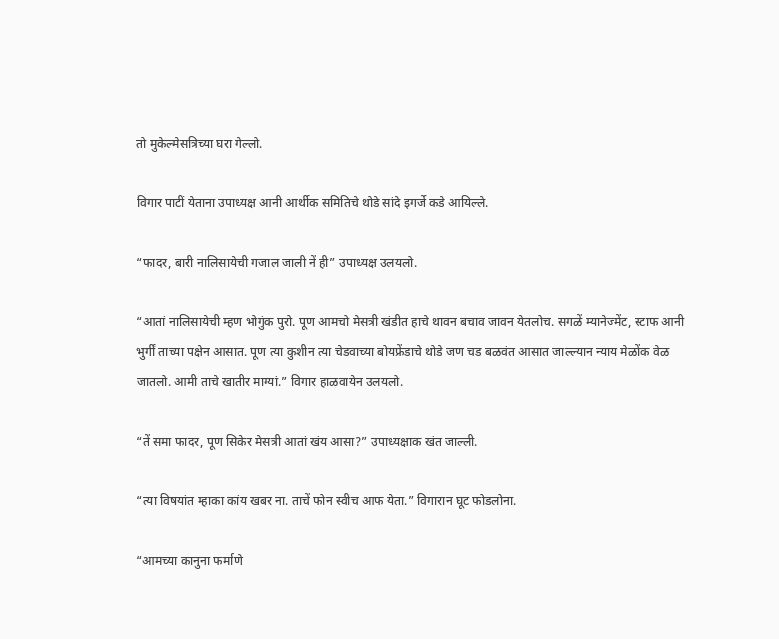तो मुकेल्मेसत्रिच्या घरा गेल्लो.

विगार पाटीं येताना उपाध्यक्ष आनी आर्थीक समितिचे थोडे सांदे इगर्जे कडे आयिल्ले.

“फादर, बारी नालिसायेची गजाल जाली नें ही” उपाध्यक्ष उलयलो.

“आतां नालिसायेची म्हण भोगुंक पुरो. पूण आमचो मेसत्री खंडीत हाचे थावन बचाव जावन येतलोच. सगळें म्यानेज्मेंट, स्टाफ आनी भुर्गीं ताच्या पक्षेन आसात. पूण त्या कुशीन त्या चेडवाच्या बोयफ्रेंडाचे थोडे जण चड बळवंत आसात जाल्ल्यान न्याय मेळोंक वेळ जातलो. आमी ताचे खातीर माग्यां.” विगार हाळवायेन उलयलो.

“तें समा फादर, पूण सिकेर मेसत्री आतां खंय आसा?” उपाध्यक्षाक खंत जाल्ली.

“त्या विषयांत म्हाका कांय खबर ना. ताचें फोन स्वीच आफ येता.” विगारान घूट फोडलोना.

“आमच्या कानुना फर्माणे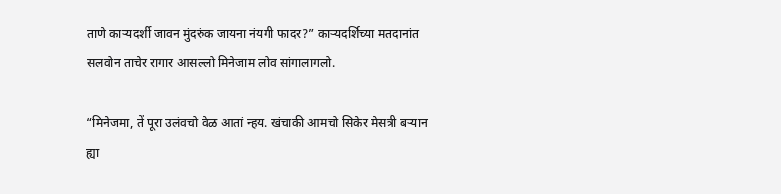ताणे काऱ्यदर्शी जावन मुंदरुंक जायना नंयगी फादर?” काऱ्यदर्शिच्या मतदानांत सलवोन ताचेर रागार आसल्लो मिनेजाम लोव सांगालागलो.

“मिनेजमा, तें पूरा उलंवचो वेळ आतां न्हय. खंचाकी आमचो सिकेर मेसत्री बऱ्यान ह्या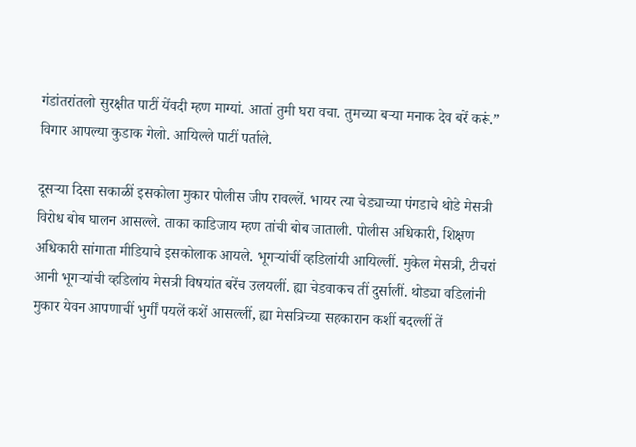गंडांतरांतलो सुरक्षीत पाटीं येंवदी म्हण माग्यां. आतां तुमी घरा वचा. तुमच्या बऱ्या मनाक देव बरें करूं.” विगार आपल्या कुडाक गेलो. आयिल्ले पाटीं पर्ताले.

दूसऱ्या दिसा सकाळीं इसकोला मुकार पोलीस जीप रावल्लें. भायर त्या चेड्याच्या पंगडाचे थोडे मेसत्री विरोध बोब घालन आसल्ले. ताका काडिजाय म्हण तांची बोब जाताली. पोलीस अधिकारी, शिक्षण अधिकारी सांगाता मीडियाचे इसकोलाक आयले. भूगऱ्यांचीं व्हडिलांयी आयिल्लीं. मुकेल मेसत्री, टीचरां आनी भूगऱ्यांची व्हडिलांय मेसत्री विषयांत बरेंच उलयलीं. ह्या चेडवाकच तीं दुर्सालीं. थोड्या वडिलांनी मुकार येवन आपणाचीं भुर्गीं पयलें कशें आसल्लीं, ह्या मेसत्रिच्या सहकारान कशीं बदल्लीं तें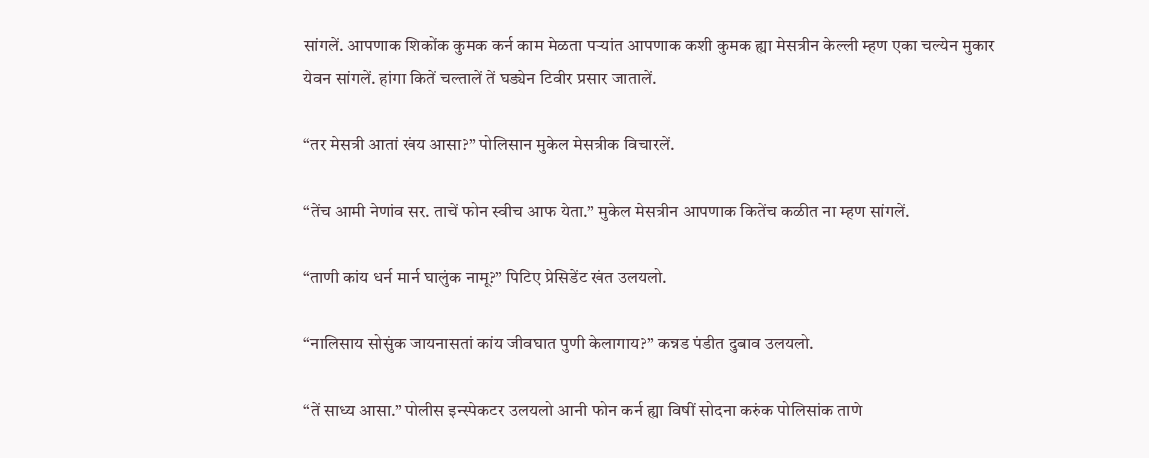सांगलें. आपणाक शिकोंक कुमक कर्न काम मेळता पऱ्यांत आपणाक कशी कुमक ह्या मेसत्रीन केल्ली म्हण एका चल्येन मुकार येवन सांगलें. हांगा कितें चल्तालें तें घड्येन टिवीर प्रसार जातालें.

“तर मेसत्री आतां खंय आसा?” पोलिसान मुकेल मेसत्रीक विचारलें.

“तेंच आमी नेणांव सर. ताचें फोन स्वीच आफ येता.” मुकेल मेसत्रीन आपणाक कितेंच कळीत ना म्हण सांगलें.

“ताणी कांय धर्न मार्न घालुंक नामू?” पिटिए प्रेसिडेंट खंत उलयलो.

“नालिसाय सोसुंक जायनासतां कांय जीवघात पुणी केलागाय?” कन्नड पंडीत दुबाव उलयलो.

“तें साध्य आसा.” पोलीस इन्स्पेकटर उलयलो आनी फोन कर्न ह्या विषीं सोदना करुंक पोलिसांक ताणे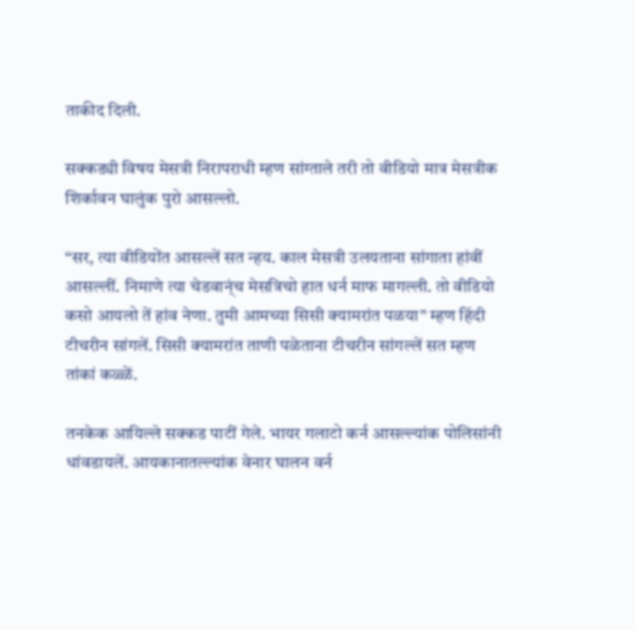ताकीद दिली.

सक्कड्यी विषय मेसत्री निरापराधी म्हण सांग्ताले तरी तो वीडियो मात्र मेसत्रीक शिर्कावन घालुंक पुरो आसल्लो.

“सर, त्या वीडियोंत आसल्लें सत न्हय. काल मेसत्री उलयताना सांगाता हांवीं आसल्लीं. निमाणे त्या चेडवान्ंच मेसत्रिचो हात धर्न माफ मागल्ली. तो वीडियो कसो आयलो तें हांव नेणा. तुमी आमच्या सिसी क्यामरांत पळया” म्हण हिंदी टीचरीन सांगलें. सिसी क्यामरांत ताणी पळेताना टीचरीन सांगल्लें सत म्हण तांकां कळ्ळें.

तनकेक आयिल्ले सक्कड पाटीं गेले. भायर गलाटो कर्न आसल्ल्यांक पोलिसांनी धांवडायलें. आयकानातल्ल्यांक वेनार घालन वर्न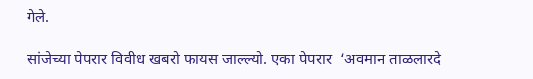गेले.

सांजेच्या पेपरार विवीध खबरो फायस जाल्ल्यो. एका पेपरार  ‘अवमान ताळलारदे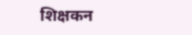शिक्षकन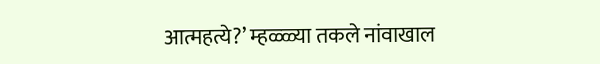आत्महत्ये?’ म्हळ्ळ्या तकले नांवाखाल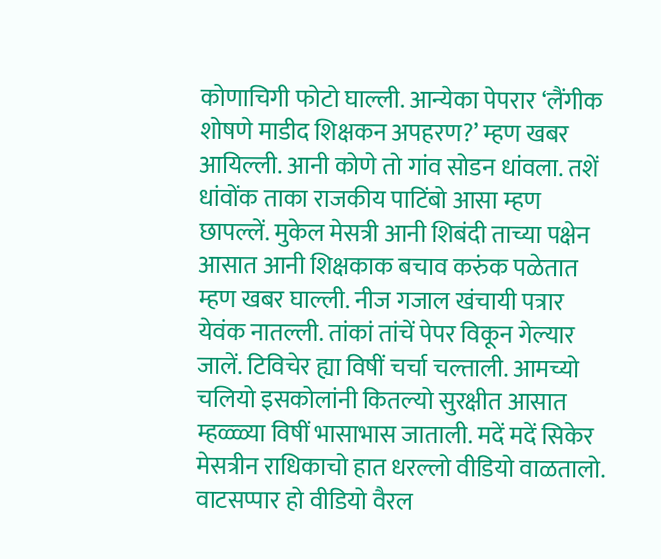कोणाचिगी फोटो घाल्ली. आन्येका पेपरार ‘लैंगीक शोषणे माडीद शिक्षकन अपहरण?’ म्हण खबर आयिल्ली. आनी कोणे तो गांव सोडन धांवला. तशें धांवोंक ताका राजकीय पाटिंबो आसा म्हण छापल्लें. मुकेल मेसत्री आनी शिबंदी ताच्या पक्षेन आसात आनी शिक्षकाक बचाव करुंक पळेतात म्हण खबर घाल्ली. नीज गजाल खंचायी पत्रार येवंक नातल्ली. तांकां तांचें पेपर विकून गेल्यार जालें. टिविचेर ह्या विषीं चर्चा चल्ताली. आमच्यो चलियो इसकोलांनी कितल्यो सुरक्षीत आसात म्हळ्ळ्या विषीं भासाभास जाताली. मदें मदें सिकेर मेसत्रीन राधिकाचो हात धरल्लो वीडियो वाळतालो.  वाटसप्पार हो वीडियो वैरल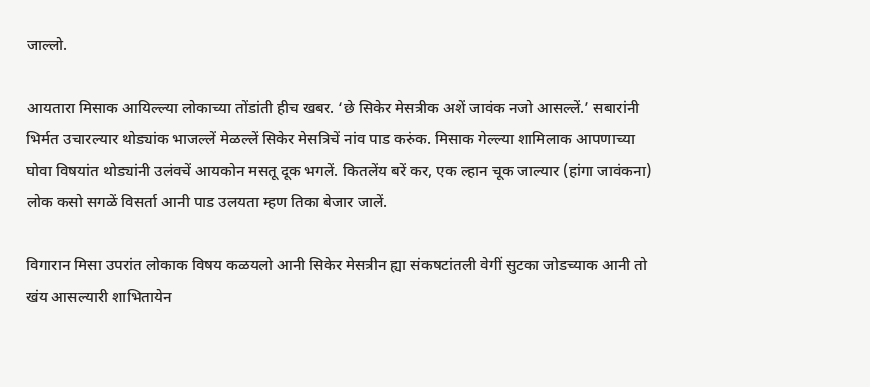जाल्लो.

आयतारा मिसाक आयिल्ल्या लोकाच्या तोंडांती हीच खबर. ‘छे सिकेर मेसत्रीक अशें जावंक नजो आसल्लें.’ सबारांनी भिर्मत उचारल्यार थोड्यांक भाजल्लें मेळल्लें सिकेर मेसत्रिचें नांव पाड करुंक. मिसाक गेल्ल्या शामिलाक आपणाच्या घोवा विषयांत थोड्यांनी उलंवचें आयकोन मसतू दूक भगलें. कितलेंय बरें कर, एक ल्हान चूक जाल्यार (हांगा जावंकना) लोक कसो सगळें विसर्ता आनी पाड उलयता म्हण तिका बेजार जालें.

विगारान मिसा उपरांत लोकाक विषय कळयलो आनी सिकेर मेसत्रीन ह्या संकषटांतली वेगीं सुटका जोडच्याक आनी तो खंय आसल्यारी शाभितायेन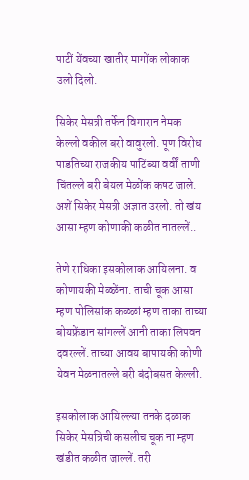पाटीं येंवच्या खातीर मागोंक लोकाक उलो दिलो.

सिकेर मेसत्री तर्फेन विगारान नेमक केल्लो वकील बरो वावुरलो. पूण विरोध पाडतिच्या राजकीय पाटिंब्या वर्वीं ताणी चिंतल्ले बरी बेयल मेळोंक कषट जाले. अशें सिकेर मेसत्री अज्ञात उरलो. तो खंय आसा म्हण कोणाकी कळीत नातल्लें..

तेणे राधिका इसकोलाक आयिलना. व कोणायकी मेळ्ळेंना. ताची चूक आसा म्हण पोलिसांक कळ्ळां म्हण ताका ताच्या बोयफ्रेंडान सांगल्लें आनी ताका लिपवन दवरल्लें. ताच्या आवय बापायकी कोणी येवन मेळनातल्ले बरी बंदोबसत केल्ली.

इसकोलाक आयिल्ल्या तनके दळाक सिकेर मेसत्रिची कसलीच चूक ना म्हण खंडीत कळीत जाल्लें. तरी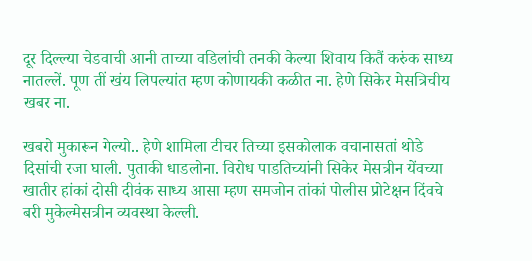दूर दिल्ल्या चेडवाची आनी ताच्या वडिलांची तनकी केल्या शिवाय कितैं करुंक साध्य नातल्लें. पूण तीं खंय लिपल्यांत म्हण कोणायकी कळीत ना. हेणे सिकेर मेसत्रिचीय खबर ना.

खबरो मुकारून गेल्यो.. हेणे शामिला टीचर तिच्या इसकोलाक वचानासतां थोडे दिसांची रजा घाली. पुताकी धाडलोना. विरोध पाडतिच्यांनी सिकेर मेसत्रीन येंवच्या खातीर हांकां दोसी दीवंक साध्य आसा म्हण समजोन तांकां पोलीस प्रोटेक्षन दिंवचे बरी मुकेल्मेसत्रीन व्यवस्था केल्ली.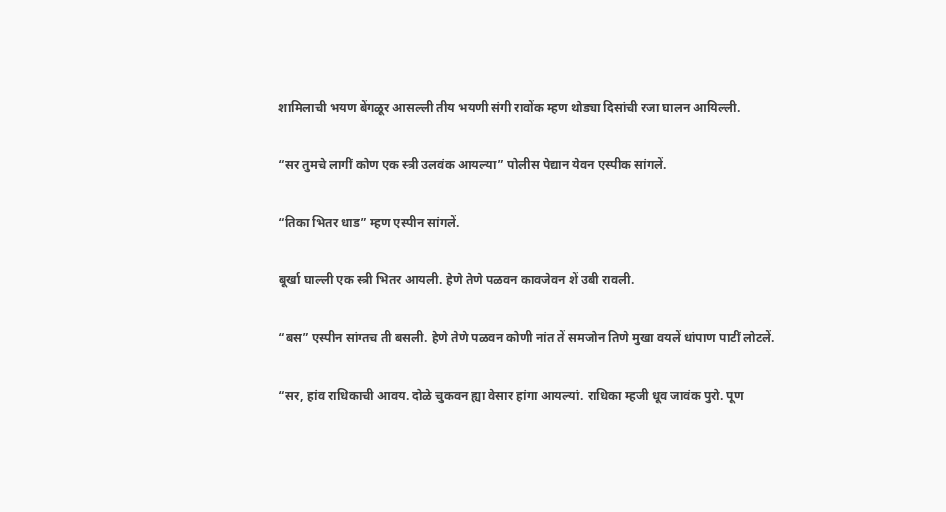शामिलाची भयण बेंगळूर आसल्ली तीय भयणी संगी रावोंक म्हण थोड्या दिसांची रजा घालन आयिल्ली.

“सर तुमचे लागीं कोण एक स्त्री उलवंक आयल्या” पोलीस पेद्यान येवन एस्पीक सांगलें.

“तिका भितर धाड” म्हण एस्पीन सांगलें.

बूर्खा घाल्ली एक स्त्री भितर आयली. हेणे तेणे पळवन कावजेवन शें उबी रावली.

“बस” एस्पीन सांग्तच ती बसली. हेणे तेणे पळवन कोणी नांत तें समजोन तिणे मुखा वयलें धांपाण पाटीं लोटलें.

“सर, हांव राधिकाची आवय. दोळे चुकवन ह्या वेसार हांगा आयल्यां. राधिका म्हजी धूव जावंक पुरो. पूण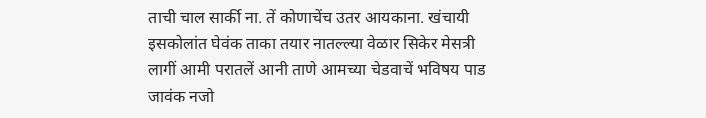ताची चाल सार्की ना. तें कोणाचेंच उतर आयकाना. खंचायी इसकोलांत घेवंक ताका तयार नातल्ल्या वेळार सिकेर मेसत्री लागीं आमी परातलें आनी ताणे आमच्या चेडवाचें भविषय पाड जावंक नजो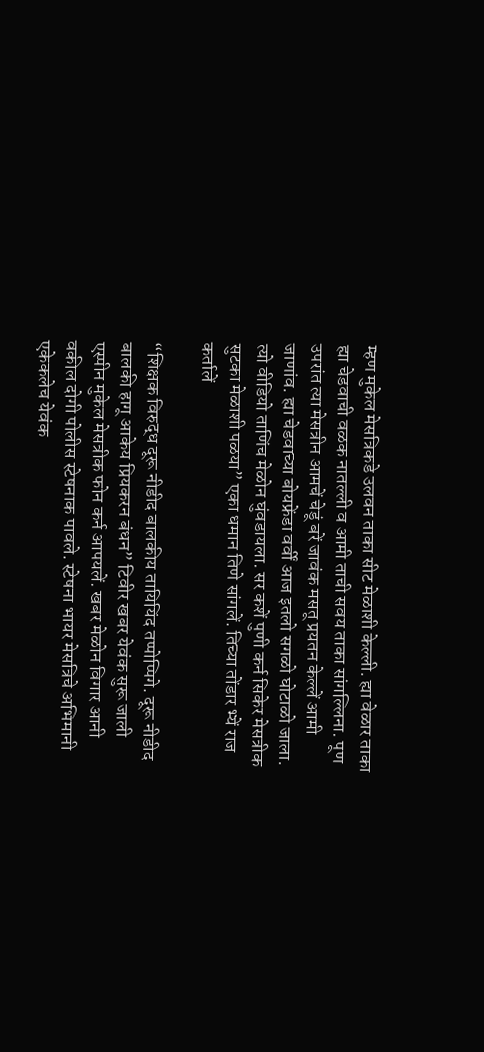म्हण मुकेल मेसत्रिकडे उलवन ताका सीट मेळाशी केल्ली. ह्या वेळार ताका ह्या चेडवाची वळक नातल्ली व आमी ताची सवय ताका सांगल्लिना. पूण उपरांत त्या मेसत्रीन आमचें चेडूं बरें जावंक मसतू प्रयतन केल्लें आमी जाणांव. ह्या चेडवाच्या बोयफ्रेंडा वर्वीं आज इतलो सगळो घोटाळो जाला. त्यो वीडियो ताणिंच मेळोन घुंवडायला. सर कशें पुणी कर्न सिकेर मेसत्रीक सुटका मेळाशी पळया” एका धमान तिणे सांगलें. तिच्या तोंडार भ्यें राज कर्तालें

“शिक्षक विरुद्ध दूरू नीडीद बालकीय तायियिंद तप्पोप्पिगे. दूरू नीडीद बालकी हागू आकेय प्रियकरन बंधन” टिवीर खबर येवंक सुरू जाली एस्पीन मुकेल मेसत्रीक फोन कर्न आपयलें. खबर मेळोन विगार आनी वकील दोगी पोलीस स्टेषनाक पावले. स्टेषना भायर मेसत्रिचे अभिमानी एकेकलेच येवंक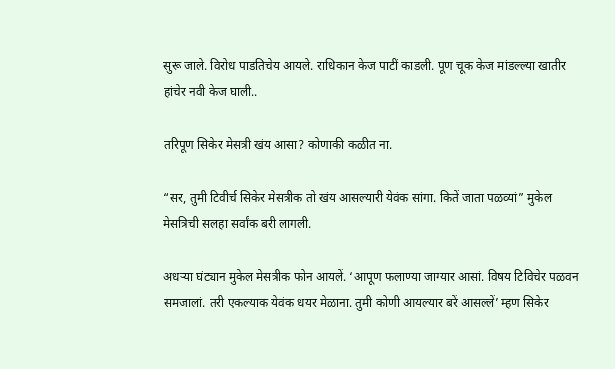सुरू जाले. विरोध पाडतिचेय आयले. राधिकान केज पाटीं काडली. पूण चूक केज मांडल्ल्या खातीर हांचेर नवी केज घाली..

तरिपूण सिकेर मेसत्री खंय आसा? कोणाकी कळीत ना.

“सर, तुमी टिवीर्च सिकेर मेसत्रीक तो खंय आसल्यारी येवंक सांगा. कितें जाता पळव्यां” मुकेल मेसत्रिची सलहा सर्वांक बरी लागली.

अधऱ्या घंट्यान मुकेल मेसत्रीक फोन आयलें. ‘आपूण फलाण्या जाग्यार आसां. विषय टिविचेर पळवन समजालां. तरी एकल्याक येवंक धयर मेळाना. तुमी कोणी आयल्यार बरें आसल्लें’ म्हण सिकेर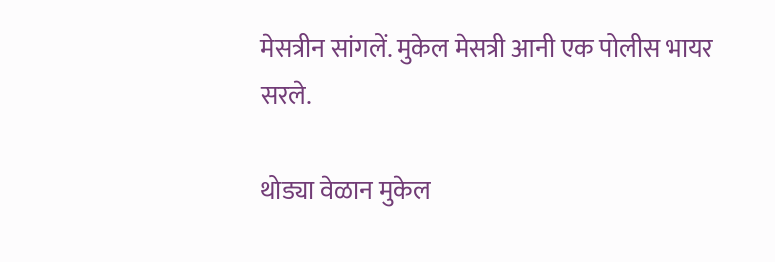मेसत्रीन सांगलें. मुकेल मेसत्री आनी एक पोलीस भायर सरले.

थोड्या वेळान मुकेल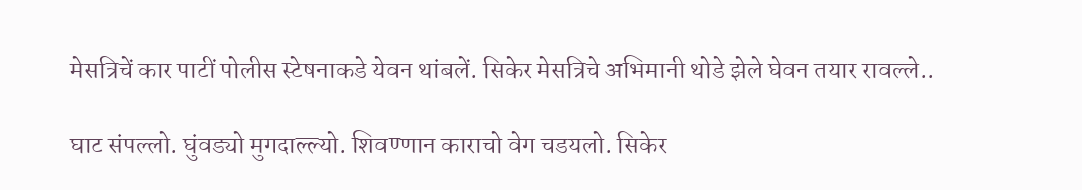मेसत्रिचें कार पाटीं पोलीस स्टेषनाकडे येवन थांबलें. सिकेर मेसत्रिचे अभिमानी थोडे झेले घेवन तयार रावल्ले..

घाट संपल्लो. घुंवड्यो मुगदाल्ल्यो. शिवण्णान काराचो वेग चडयलो. सिकेर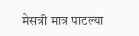मेसत्री मात्र पाटल्या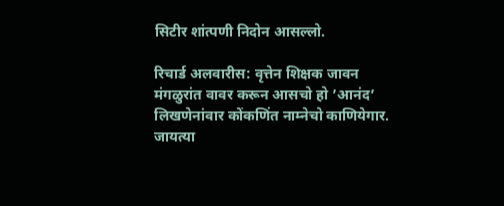सिटीर शांत्पणी निदोन आसल्लो.

रिचार्ड अलवारीस: वृत्तेन शिक्षक जावन मंगळुरांत वावर करून आसचो हो ’आनंद’ लिखणेनांवार कोंकणिंत नाम्नेचो काणियेगार. जायत्या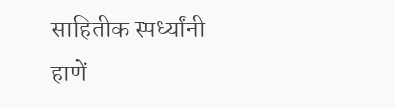साहितीक स्पर्ध्यांनी हाणें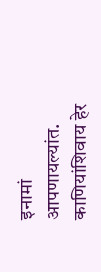इनामां आपणायल्यांत. काणियांशिवाय हेर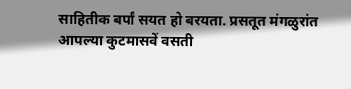साहितीक बर्पां सयत हो बरयता. प्रसतूत मंगळुरांत आपल्या कुटमासवें वसती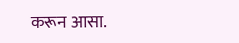करून आसा.